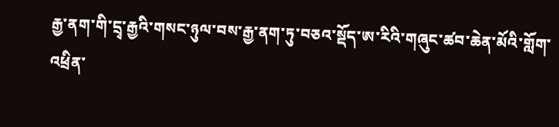རྒྱ་ནག་གི་དྲྭ་རྒྱའི་གསང་ཉུལ་བས་རྒྱ་ནག་ཏུ་བཅའ་སྡོད་ཨ་རིའི་གཞུང་ཚབ་ཆེན་མོའི་གློག་འཕྲིན་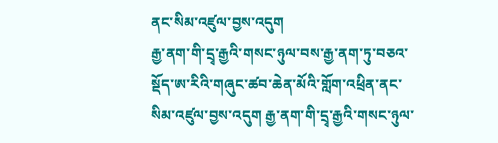ནང་སིམ་འཛུལ་བྱས་འདུག
རྒྱ་ནག་གི་དྲྭ་རྒྱའི་གསང་ཉུལ་བས་རྒྱ་ནག་ཏུ་བཅའ་སྡོད་ཨ་རིའི་གཞུང་ཚབ་ཆེན་མོའི་གློག་འཕྲིན་ནང་སིམ་འཛུལ་བྱས་འདུག རྒྱ་ནག་གི་དྲྭ་རྒྱའི་གསང་ཉུལ་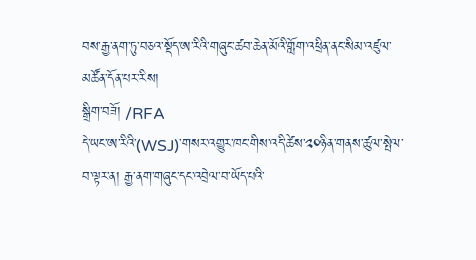བས་རྒྱ་ནག་ཏུ་བཅའ་སྡོད་ཨ་རིའི་གཞུང་ཚབ་ཆེན་མོའི་གློག་འཕྲིན་ནང་སིམ་འཛུལ་མཚོན་དོན་པར་རིས།
སྒྲིག་བཟོ། /RFA
དེ་ཡང་ཨ་རིའི་(WSJ)་གསར་འགྱུར་ཁང་གིས་འདི་ཚེས་༢༠ཉིན་གནས་ཚུལ་སྤེལ་བ་ལྟར་ན། རྒྱ་ནག་གཞུང་དང་འབྲེལ་བ་ཡོད་པའི་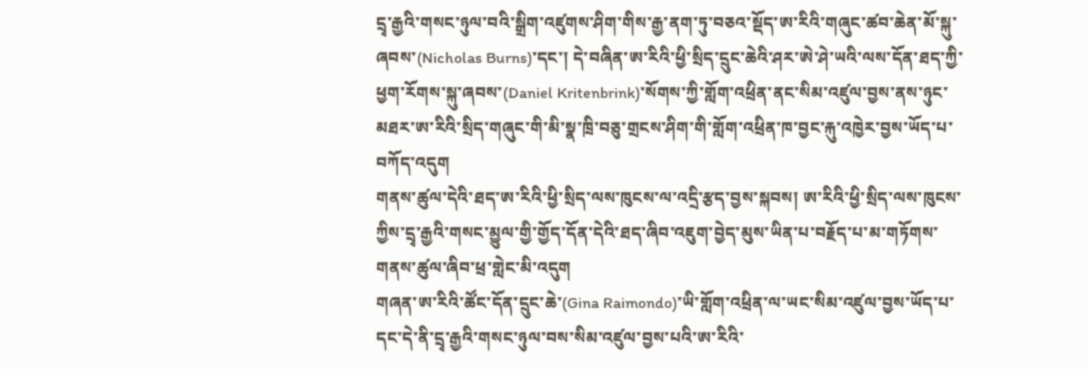དྲྭ་རྒྱའི་གསང་ཉུལ་བའི་སྒྲིག་འཛུགས་ཤིག་གིས་རྒྱ་ནག་ཏུ་བཅའ་སྡོད་ཨ་རིའི་གཞུང་ཚབ་ཆེན་མོ་སྐུ་ཞབས་(Nicholas Burns)་དང་། དེ་བཞིན་ཨ་རིའི་ཕྱི་སྲིད་དྲུང་ཆེའི་ཤར་ཨེ་ཤེ་ཡའི་ལས་དོན་ཐད་ཀྱི་ཕྱག་རོགས་སྐུ་ཞབས་(Daniel Kritenbrink)་སོགས་ཀྱི་གློག་འཕྲིན་ནང་སིམ་འཛུལ་བྱས་ནས་ཉུང་མཐར་ཨ་རིའི་སྲིད་གཞུང་གི་མི་སྣ་ཁྲི་བཅུ་གྲངས་ཤིག་གི་གློག་འཕྲིན་ཁ་བྱང་རྐུ་འཁྱེར་བྱས་ཡོད་པ་བཀོད་འདུག
གནས་ཚུལ་དེའི་ཐད་ཨ་རིའི་ཕྱི་སྲིད་ལས་ཁུངས་ལ་འདྲི་རྩད་བྱས་སྐབས། ཨ་རིའི་ཕྱི་སྲིད་ལས་ཁུངས་ཀྱིས་དྲྭ་རྒྱའི་གསང་མྱུལ་གྱི་གྱོད་དོན་དེའི་ཐད་ཞིབ་འཇུག་བྱེད་མུས་ཡིན་པ་བརྗོད་པ་མ་གཏོགས་གནས་ཚུལ་ཞིབ་ཕྲ་གླེང་མི་འདུག
གཞན་ཨ་རིའི་ཚོང་དོན་དྲུང་ཆེ་(Gina Raimondo)་ཡི་གློག་འཕྲིན་ལ་ཡང་སིམ་འཛུལ་བྱས་ཡོད་པ་དང་དེ་ནི་དྲྭ་རྒྱའི་གསང་ཉུལ་བས་སིམ་འཛུལ་བྱས་པའི་ཨ་རིའི་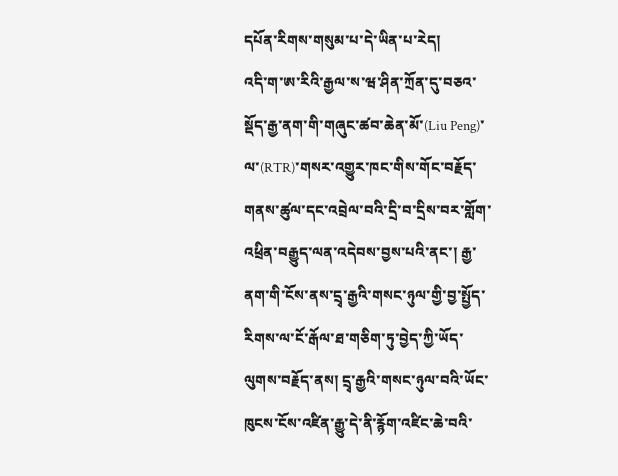དཔོན་རིགས་གསུམ་པ་དེ་ཡིན་པ་རེད།
འདི་ག་ཨ་རིའི་རྒྱལ་ས་ཝ་ཤིན་ཀྲོན་དུ་བཅའ་སྡོད་རྒྱ་ནག་གི་གཞུང་ཚབ་ཆེན་མོ་(Liu Peng)་ལ་(RTR)་གསར་འགྱུར་ཁང་གིས་གོང་བརྗོད་གནས་ཚུལ་དང་འབྲེལ་བའི་དྲི་བ་དྲིས་བར་གློག་འཕྲིན་བརྒྱུད་ལན་འདེབས་བྱས་པའི་ནང་། རྒྱ་ནག་གི་ངོས་ནས་དྲྭ་རྒྱའི་གསང་ཉུལ་གྱི་བྱ་སྤྱོད་རིགས་ལ་ངོ་རྒོལ་ཐ་གཅིག་ཏུ་བྱེད་ཀྱི་ཡོད་ལུགས་བརྗོད་ནས། དྲྭ་རྒྱའི་གསང་ཉུལ་བའི་ཡོང་ཁུངས་ངོས་འཛིན་རྒྱུ་དེ་ནི་རྙོག་འཛིང་ཆེ་བའི་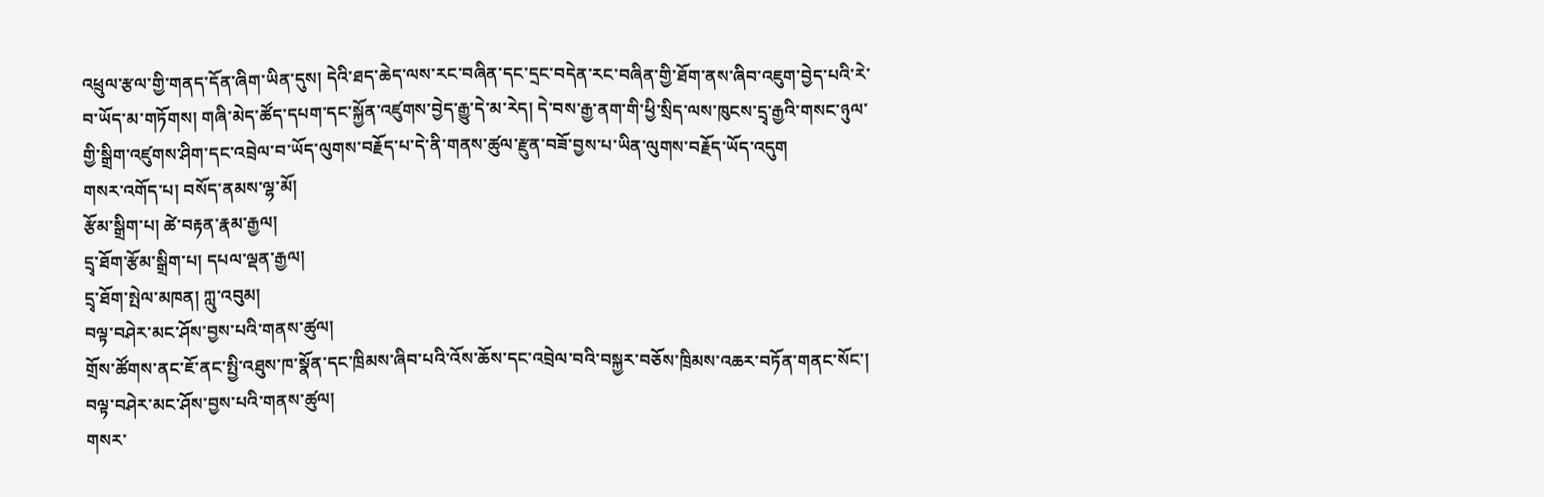འཕྲུལ་རྩལ་གྱི་གནད་དོན་ཞིག་ཡིན་དུས། དེའི་ཐད་ཆེད་ལས་རང་བཞིན་དང་དྲང་བདེན་རང་བཞིན་གྱི་ཐོག་ནས་ཞིབ་འཇུག་བྱེད་པའི་རེ་བ་ཡོད་མ་གཏོགས། གཞི་མེད་ཚོད་དཔག་དང་སྐྱོན་འཛུགས་བྱེད་རྒྱུ་དེ་མ་རེད། དེ་བས་རྒྱ་ནག་གི་ཕྱི་སྲིད་ལས་ཁུངས་དྲྭ་རྒྱའི་གསང་ཉུལ་གྱི་སྒྲིག་འཛུགས་ཤིག་དང་འབྲེལ་བ་ཡོད་ལུགས་བརྗོད་པ་དེ་ནི་གནས་ཚུལ་རྫུན་བཟོ་བྱས་པ་ཡིན་ལུགས་བརྗོད་ཡོད་འདུག
གསར་འགོད་པ། བསོད་ནམས་ལྷ་མོ།
རྩོམ་སྒྲིག་པ། ཚེ་བརྟན་རྣམ་རྒྱལ།
དྲྭ་ཐོག་རྩོམ་སྒྲིག་པ། དཔལ་ལྡན་རྒྱལ།
དྲྭ་ཐོག་སྤེལ་མཁན། ཀླུ་འབུམ།
བལྟ་བཤེར་མང་ཤོས་བྱས་པའི་གནས་ཚུལ།
གྲོས་ཚོགས་ནང་ཇོ་ནང་སྤྱི་འཐུས་ཁ་སྣོན་དང་ཁྲིམས་ཞིབ་པའི་འོས་ཆོས་དང་འབྲེལ་བའི་བསྐྱར་བཅོས་ཁྲིམས་འཆར་བཏོན་གནང་སོང་།
བལྟ་བཤེར་མང་ཤོས་བྱས་པའི་གནས་ཚུལ།
གསར་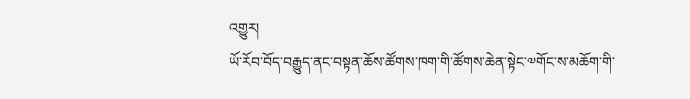འགྱུར།
ཡོ་རོབ་བོད་བརྒྱུད་ནང་བསྟན་ཆོས་ཚོགས་ཁག་གི་ཚོགས་ཆེན་སྟེང་༧གོང་ས་མཆོག་གི་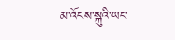མ་འོངས་སྐུའི་ཡང་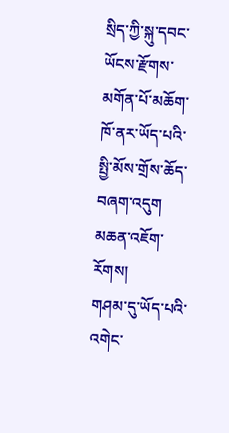སྲིད་ཀྱི་སྐུ་དབང་ཡོངས་རྫོགས་མགོན་པོ་མཆོག་ཁོ་ནར་ཡོད་པའི་སྤྱི་མོས་གྲོས་ཆོད་བཞག་འདུག
མཆན་འཇོག་རོགས།
གཤམ་དུ་ཡོད་པའི་འགེང་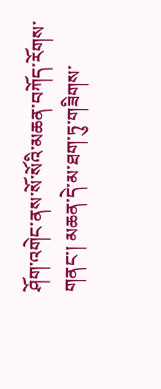ཤོག་འགེང་ནས་སོ་སོའི་མཆན་བཀོད་རོགས་གནང་། མཆན་དེ་མ་ཐག་ཏུ་གཟིགས་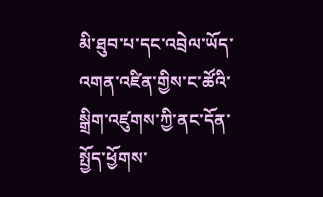མི་ཐུབ་པ་དང་འབྲེལ་ཡོད་འགན་འཛིན་གྱིས་ང་ཚོའི་སྒྲིག་འཛུགས་ཀྱི་ནང་དོན་སྤྱོད་ཕྱོགས་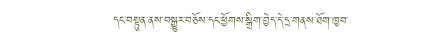དང་བསྟུན་ནས་བསྒྱུར་བཅོས་དང་ཕྱོགས་སྒྲིག་བྱེད་དེ་དྲ་གནས་ཐོག་ཁྱབ་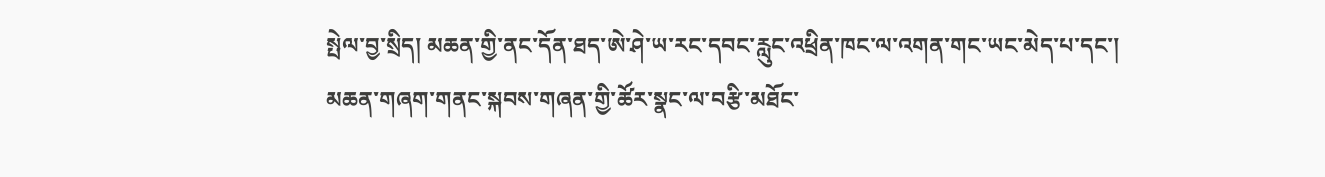སྤེལ་བྱ་སྲིད། མཆན་གྱི་ནང་དོན་ཐད་ཨེ་ཤེ་ཡ་རང་དབང་རླུང་འཕྲིན་ཁང་ལ་འགན་གང་ཡང་མེད་པ་དང་། མཆན་གཞག་གནང་སྐབས་གཞན་གྱི་ཚོར་སྣང་ལ་བརྩི་མཐོང་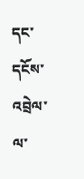དང་དངོས་འབྲེལ་ལ་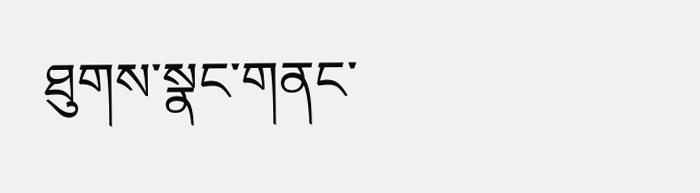ཐུགས་སྣང་གནང་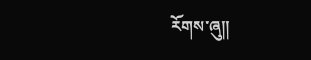རོགས་ཞུ༎